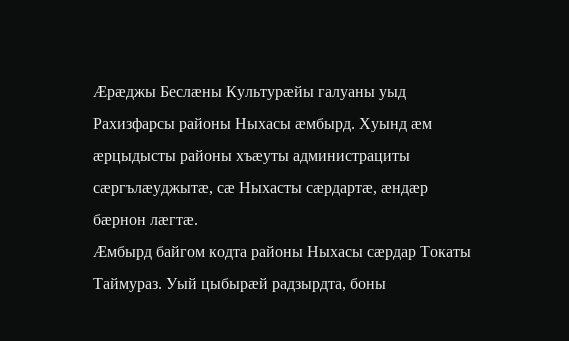Æрæджы Беслæны Культурæйы галуаны уыд Рахизфарсы районы Ныхасы æмбырд. Хуынд æм æрцыдысты районы хъæуты администрациты сæргълæуджытæ, сæ Ныхасты сæрдартæ, æндæр бæрнон лæгтæ.
Æмбырд байгом кодта районы Ныхасы сæрдар Токаты Таймураз. Уый цыбырæй радзырдта, боны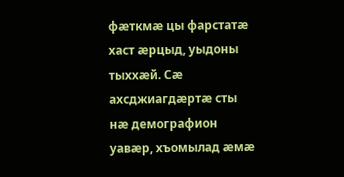фæткмæ цы фарстатæ хаст æрцыд, уыдоны тыххæй. Сæ ахсджиагдæртæ сты нæ демографион уавæр, хъомылад æмæ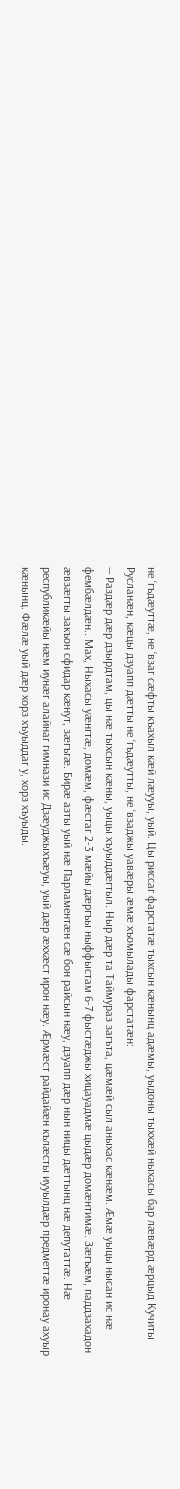не ‘гъдæуттæ, не ‘взаг сæфты къахыл кæй лæууы, уый. Цы риссаг фарстатæ тыхсын кæнынц адæмы, уыдоны тыххæй ныхасы бар лæвæрд æрцыд Кучиты Русланæн, кæцы дзуапп дæтты не ‘гъдæутты, не ‘взаджы уавæры æмæ хъомылады фарстатæн:
— Раздæр дæр дзырдтам, цы нæ тыхсын кæны, уыцы хъуыддæгтыл. Ныр дæр та Таймураз загъта, цæмæй сыл аныхас кæнæм. Æмæ уыцы нысан ис нæ фембæлдæн.. Мах, Ныхасы уæнгтæ, домæм, фæстаг 2-3 мæйы дæргъы ныффыстам 6-7 фыстæджы хицауадмæ цыдæр домæнтимæ. Зæгъæм, паддзахадон æвзæгты закъон сфидар кæнут, зæгъгæ. Бирæ азты уый нæ Парламентæн сæ бон райсын нæу, дзуапп дæр нын ницы дæттынц нæ депутаттæ. Нæ республикæйы нæм иунæг алайнаг гимнази ис Дзæуджыхъæуы, уый дæр æххæст ирон нæу. Æрмæст райдайæн кълæсты иууылдæр предметтæ иронау ахуыр кæнынц. Фæлæ уый дæр хорз хъуыддаг у, хорз хъуыды.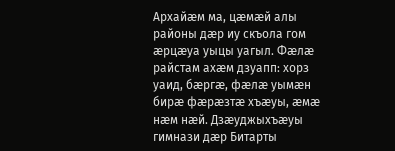Архайæм ма, цæмæй алы районы дæр иу скъола гом æрцæуа уыцы уагыл. Фæлæ райстам ахæм дзуапп: хорз уаид, бæргæ, фæлæ уымæн бирæ фæрæзтæ хъæуы, æмæ нæм нæй. Дзæуджыхъæуы гимнази дæр Битарты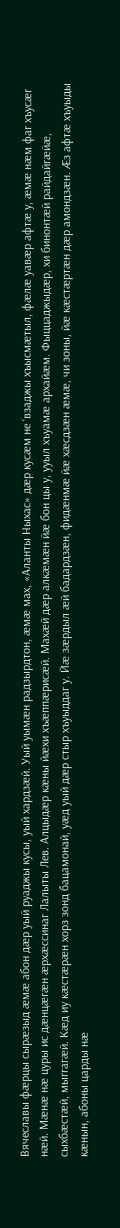Вячеславы фæрцы сырæзыд æмæ абон дæр уый руаджы кусы, уый хардзæй. Уый уымæн радзырдтон, æмæ мах, «Аланты Ныхас» дæр кусæм не ‘взаджы хъысмæтыл, фæлæ уавæр афтæ у, æмæ нæм фаг хъусæг нæй. Мæнæ нæ цуры ис дæнцæгæн æрхæссинаг Лалыты Лев. Алцыдæр кæны йæхи хъæппæрисæй. Махæй дæр алкæмæн йæ бон цы у, ууыл хъуамæ архайæм. Фыццаджыдæр, хи бинонтæй райдайгæйæ, сыхбæстæй, мыггагæй. Кæд иу кæстæрæн хорз зонд бацамонай, уæд уый дæр стыр хъуыддаг у. Йæ зæрдыл æй бадардзæн, фидæнмæ йæ хæсдзæн æмæ, чи зоны, йæ кæстæртæн дæр амондзæн. Æз афтæ хъуыды кæнын, абоны царды нæ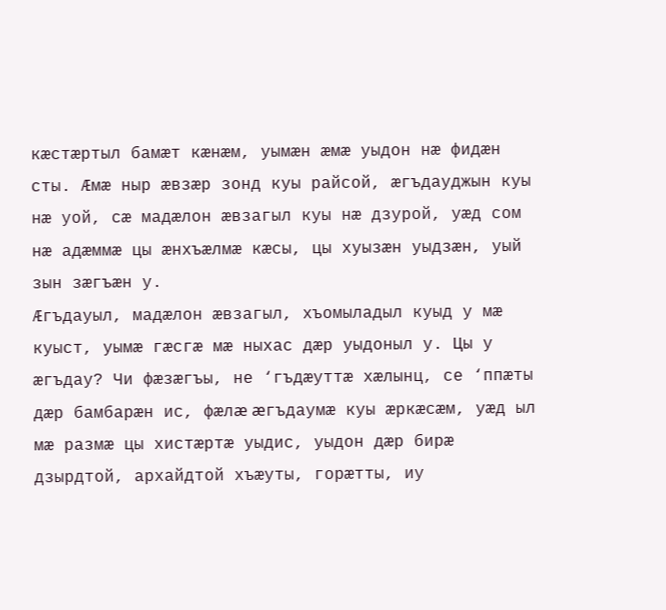кæстæртыл бамæт кæнæм, уымæн æмæ уыдон нæ фидæн сты. Æмæ ныр æвзæр зонд куы райсой, æгъдауджын куы нæ уой, сæ мадæлон æвзагыл куы нæ дзурой, уæд сом нæ адæммæ цы æнхъæлмæ кæсы, цы хуызæн уыдзæн, уый зын зæгъæн у.
Æгъдауыл, мадæлон æвзагыл, хъомыладыл куыд у мæ куыст, уымæ гæсгæ мæ ныхас дæр уыдоныл у. Цы у æгъдау? Чи фæзæгъы, не ‘гъдæуттæ хæлынц, се ‘ппæты дæр бамбарæн ис, фæлæ æгъдаумæ куы æркæсæм, уæд ыл мæ размæ цы хистæртæ уыдис, уыдон дæр бирæ дзырдтой, архайдтой хъæуты, горæтты, иу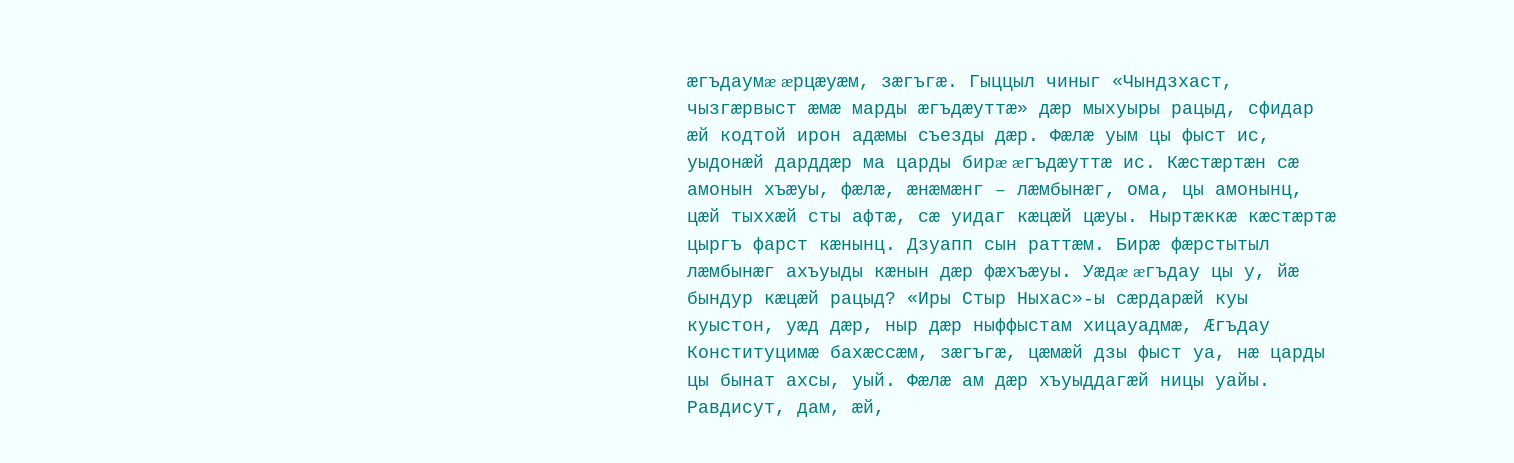æгъдаумæ æрцæуæм, зæгъгæ. Гыццыл чиныг «Чындзхаст, чызгæрвыст æмæ марды æгъдæуттæ» дæр мыхуыры рацыд, сфидар æй кодтой ирон адæмы съезды дæр. Фæлæ уым цы фыст ис, уыдонæй дарддæр ма царды бирæ æгъдæуттæ ис. Кæстæртæн сæ амонын хъæуы, фæлæ, æнæмæнг – лæмбынæг, ома, цы амонынц, цæй тыххæй сты афтæ, сæ уидаг кæцæй цæуы. Ныртæккæ кæстæртæ цыргъ фарст кæнынц. Дзуапп сын раттæм. Бирæ фæрстытыл лæмбынæг ахъуыды кæнын дæр фæхъæуы. Уæдæ æгъдау цы у, йæ бындур кæцæй рацыд? «Иры Стыр Ныхас»-ы сæрдарæй куы куыстон, уæд дæр, ныр дæр ныффыстам хицауадмæ, Æгъдау Конституцимæ бахæссæм, зæгъгæ, цæмæй дзы фыст уа, нæ царды цы бынат ахсы, уый. Фæлæ ам дæр хъуыддагæй ницы уайы. Равдисут, дам, æй,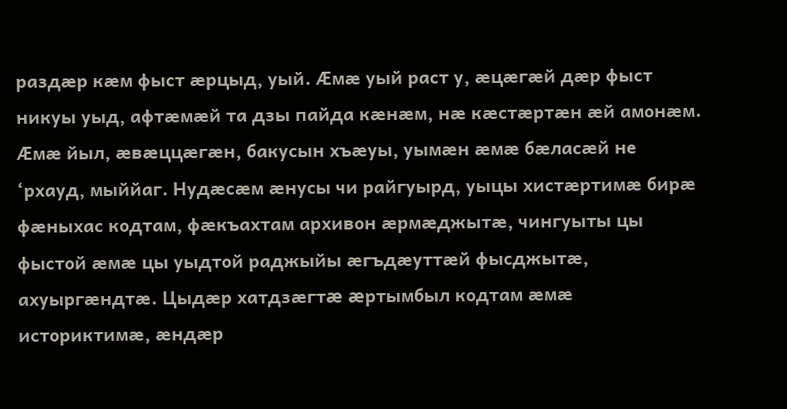раздæр кæм фыст æрцыд, уый. Æмæ уый раст у, æцæгæй дæр фыст никуы уыд, афтæмæй та дзы пайда кæнæм, нæ кæстæртæн æй амонæм. Æмæ йыл, æвæццæгæн, бакусын хъæуы, уымæн æмæ бæласæй не ‘рхауд, мыййаг. Нудæсæм æнусы чи райгуырд, уыцы хистæртимæ бирæ фæныхас кодтам, фæкъахтам архивон æрмæджытæ, чингуыты цы фыстой æмæ цы уыдтой раджыйы æгъдæуттæй фысджытæ, ахуыргæндтæ. Цыдæр хатдзæгтæ æртымбыл кодтам æмæ историктимæ, æндæр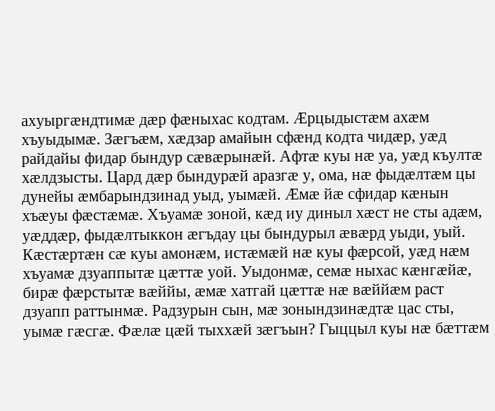ахуыргæндтимæ дæр фæныхас кодтам. Æрцыдыстæм ахæм хъуыдымæ. Зæгъæм, хæдзар амайын сфæнд кодта чидæр, уæд райдайы фидар бындур сæвæрынæй. Афтæ куы нæ уа, уæд къултæ хæлдзысты. Цард дæр бындурæй аразгæ у, ома, нæ фыдæлтæм цы дунейы æмбарындзинад уыд, уымæй. Æмæ йæ сфидар кæнын хъæуы фæстæмæ. Хъуамæ зоной, кæд иу диныл хæст не сты адæм, уæддæр, фыдæлтыккон æгъдау цы бындурыл æвæрд уыди, уый. Кæстæртæн сæ куы амонæм, истæмæй нæ куы фæрсой, уæд нæм хъуамæ дзуаппытæ цæттæ уой. Уыдонмæ, семæ ныхас кæнгæйæ, бирæ фæрстытæ вæййы, æмæ хатгай цæттæ нæ вæййæм раст дзуапп раттынмæ. Радзурын сын, мæ зонындзинæдтæ цас сты, уымæ гæсгæ. Фæлæ цæй тыххæй зæгъын? Гыццыл куы нæ бæттæм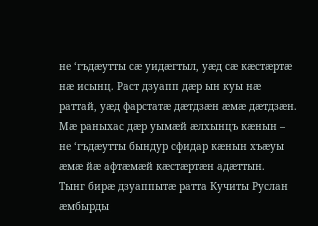не ‘гъдæутты сæ уидæгтыл, уæд сæ кæстæртæ нæ исынц. Раст дзуапп дæр ын куы нæ раттай, уæд фарстатæ дæтдзæн æмæ дæтдзæн. Мæ раныхас дæр уымæй æлхынцъ кæнын – не ‘гъдæутты бындур сфидар кæнын хъæуы æмæ йæ афтæмæй кæстæртæн адæттын.
Тынг бирæ дзуаппытæ ратта Кучиты Руслан æмбырды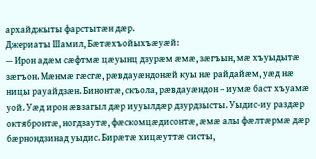архайджыты фарстытæн дæр.
Джериаты Шамил, Бæтæхъойыхъæуæй:
— Ирон адæм сæфтмæ цæуынц дзурæм æмæ, зæгъын, мæ хъуыдытæ зæгъон. Мæнмæ гæсгæ, рæвдауæндонæй куы нæ райдайæм, уæд нæ ницы рауайдзæн. Бинонтæ, скъола, рæвдауæндон – иумæ баст хъуамæ уой. Уæд ирон æвзагыл дæр иууылдæр дзурдзысты. Уыдис-иу раздæр октябронтæ, ногдзаутæ, фæскомцæдисонтæ, æмæ алы фæлтæрмæ дæр бæрнондзинад уыдис. Бирæтæ хицæуттæ систы,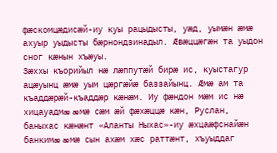фæскомцæдисæй-иу куы рацыдысты, уæд, уымæн æмæ ахуыр уыдысты бæрнондзинадыл. Æвæццæгæн та уыдон сног кæнын хъæуы.
Зæххы къорийыл нæ лæппутæй бирæ ис, куыстагур ацæуынц æмæ уым цæргæйæ баззайынц. Æмæ ам та къаддæрæй-къаддæр кæнæм. Иу фæндон мæм ис нæ хицауадмæ æмæ сæм æй фæхæццæ кæн, Руслан, баныхас кæнæнт «Аланты Ныхас»-иу æхцаæфснайæн банкимæ æмæ сын ахæм хæс раттæнт, хъуыддаг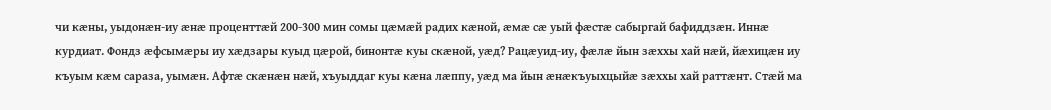чи кæны, уыдонæн-иу æнæ проценттæй 200-300 мин сомы цæмæй радих кæной, æмæ сæ уый фæстæ сабыргай бафиддзæн. Иннæ курдиат. Фондз æфсымæры иу хæдзары куыд цæрой, бинонтæ куы скæной, уæд? Рацæуид-иу, фæлæ йын зæххы хай нæй, йæхицæн иу къуым кæм сараза, уымæн. Афтæ скæнæн нæй, хъуыддаг куы кæна лæппу, уæд ма йын æнæкъуыхцыйæ зæххы хай раттæнт. Стæй ма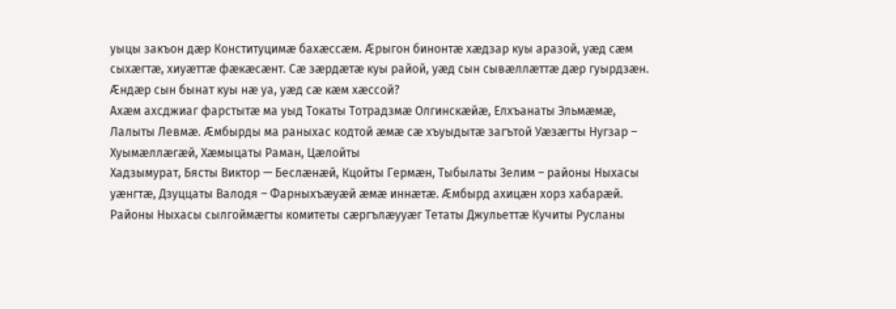уыцы закъон дæр Конституцимæ бахæссæм. Æрыгон бинонтæ хæдзар куы аразой, уæд сæм сыхæгтæ, хиуæттæ фæкæсæнт. Сæ зæрдæтæ куы райой, уæд сын сывæллæттæ дæр гуырдзæн. Æндæр сын бынат куы нæ уа, уæд сæ кæм хæссой?
Ахæм ахсджиаг фарстытæ ма уыд Токаты Тотрадзмæ Олгинскæйæ, Елхъанаты Эльмæмæ, Лалыты Левмæ. Æмбырды ма раныхас кодтой æмæ сæ хъуыдытæ загътой Уæзæгты Нугзар – Хуымæллæгæй, Хæмыцаты Раман, Цæлойты
Хадзымурат, Бясты Виктор — Беслæнæй, Кцойты Гермæн, Тыбылаты Зелим – районы Ныхасы уæнгтæ, Дзуццаты Валодя – Фарныхъæуæй æмæ иннæтæ. Æмбырд ахицæн хорз хабарæй. Районы Ныхасы сылгоймæгты комитеты сæргълæууæг Тетаты Джульеттæ Кучиты Русланы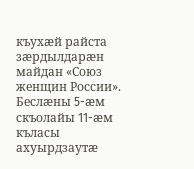къухæй райста зæрдылдарæн майдан «Союз женщин России». Беслæны 5-æм скъолайы 11-æм къласы ахуырдзаутæ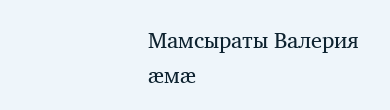Мамсыраты Валерия æмæ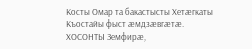Косты Омар та бакастысты Хетæгкаты Къостайы фыст æмдзæвгæтæ.
ХОСОНТЫ Земфирæ,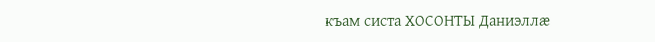къам систа ХОСОНТЫ Даниэллæ